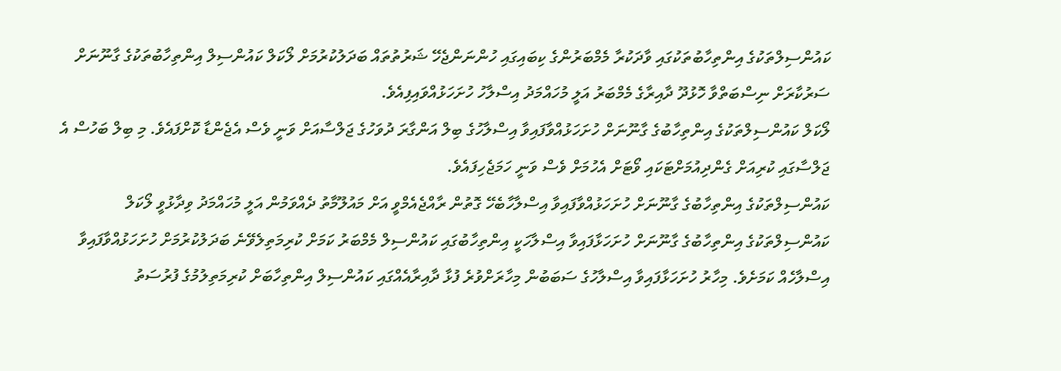ކައުންސިލްތަކުގެ އިންތިހާބުތަކުގައި ވާދަކުރާ މެމްބަރުންގެ ކިބައިގައި ހުންނަންޖެހޭ ޝަރުތުތައް ބަދަލުކުރުމަށް ލޯކަލް ކައުންސިލް އިންތިހާބުތަކުގެ ގާނޫނަށް ސަރުކާރަށް ނިސްބަތްވާ ހޮޅުދޫ ދާއިރާގެ މެމްބަރު އަލީ މުހައްމަދު އިސްލާހު ހުށަހަޅުއްވައިފިއެވެ.
ލޯކަލް ކައުންސިލްތަކުގެ އިންތިހާބުގެ ގާނޫނަށް ހުށަހަޅުއްވާފައިވާ އިސްލާހުގެ ބިލް އަންގާރަ ދުވަހުގެ ޖަލްސާއަށް ވަނީ ވެސް އެޖެންޑާ ކޮށްފައެވެ. މި ބިލް ބަހުސް އެ ޖަލްސާގައި ކުރިއަށް ގެންދިއުމަށްޓަކައި ވޯޓަށް އެހުމަށް ވެސް ވަނީ ހަމަޖެހިފައެވެ.
ކައުންސިލްތަކުގެ އިންތިހާބުގެ ގާނޫނަށް ހުށަހަޅުއްވާފައިވާ އިސްލާހާބެހޭ ގޮތުން ރާއްޖެއެމްވީ އަށް މައުލޫމާތު ދެއްވަމުން އަލީ މުހައްމަދު ވިދާޅުވީ ލޯކަލް ކައުންސިލްތަކުގެ އިންތިހާބުގެ ގާނޫނަށް ހުށަހަޅާފައިވާ އިސްލާހަކީ އިންތިހާބުގައި ކައުންސިލް މެމްބަރު ކަމަށް ކުރިމަތިލެވޭނެ ބަދަލުކުރުމަށް ހުށަހަޅުއްވާފައިވާ އިސްލާހެއް ކަމަށެވެ. މިހާރު ހުށަހަޅާފައިވާ އިސްލާހުގެ ސަބަބުން މިހާރަށްވުރެ ފުޅާ ދާއިރާއެއްގައި ކައުންސިލް އިންތިހާބަށް ކުރިމަތިލުމުގެ ފުރުސަތު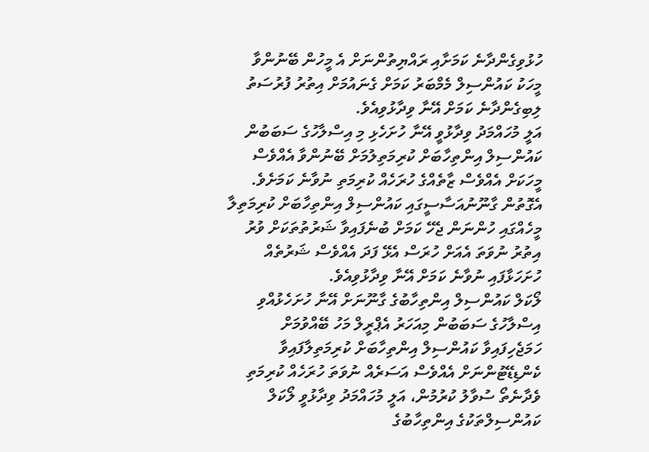ހުޅުވިގެންދާނެ ކަމަށާއި ރައްޔިތުންނަށް އެ މީހުން ބޭނުންވާ މީހަކު ކައުންސިލް މެމްބަރު ކަމަށް ގެނައުމަށް އިތުރު ފުރުސަތު ލިބިގެންދާނެ ކަމަށް އޭނާ ވިދާޅުވިއެވެ.
އަލީ މުހައްމަދު ވިދާޅުވީ އޭނާ ހުށަހެޅި މި އިސްލާހުގެ ސަބަބުން ކައުންސިލް އިންތިހާބަށް ކުރިމަތިލުމަށް ބޭނުންވާ އެއްވެސް މީހަކަށް އެއްވެސް ޒާތެއްގެ ހުރަހެއް ކުރިމަތި ނުވާނެ ކަމަށެވެ. އެގޮތުން ގާނޫނުއަސާސީގައި ކައުންސިލް އިންތިހާބަށް ކުރިމަތިލާ މީހެއްގައި ހުންނަން ޖެހޭ ކަމަށް ބުނެފައިވާ ޝަރުތުތަކަށް ވުރު އިތުރު ނުވަތަ އެއަށް ހުރަސް އެޅޭ ފަދަ އެއްވެސް ޝަރުތެއް ހުށަހަޅާފައި ނުވާނެ ކަމަށް އޭނާ ވިދާޅުވިއެވެ.
ލޯކަލް ކައުންސިލް އިންތިހާބުގެ ގާނޫނަށް އޭނާ ހުށަހެޅުއްވި އިސްލާހުގެ ސަބަބުން މިއަހަރު އެޕްރީލް މަހު ބޭއްވުމަށް ހަމަޖެހިފައިވާ ކައުންސިލް އިންތިހާބަށް ކުރިމަތިލާފައިވާ ކެންޑިޑޭޓުންނަށް އެއްވެސް އަސަރެއް ނުވަތަ ހުރަހެއް ކުރިމަތި ވެދާނެތޯ ސުވާލު ކުރުމުން، އަލީ މުހައްމަދު ވިދާޅުވީ ލޯކަލް ކައުންސިލްތަކުގެ އިންތިހާބުގެ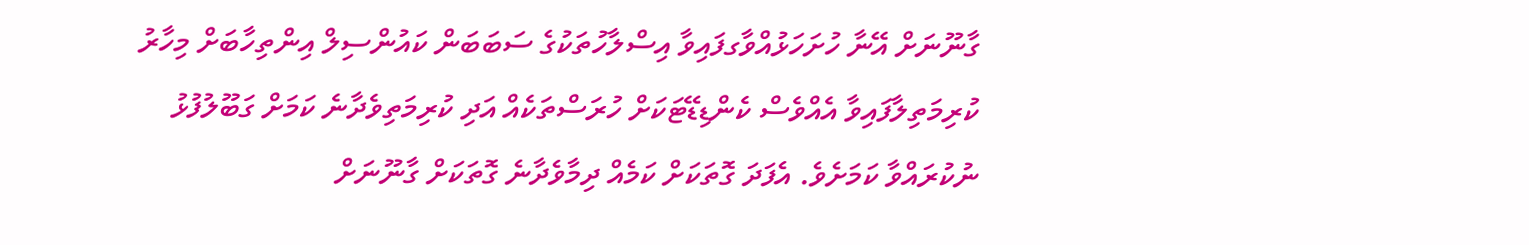ގާނޫނަށް އޭނާ ހުށަހަޅުއްވާގފައިވާ އިސްލާހުތަކުގެ ސަބަބަން ކައުންސިލް އިންތިހާބަށް މިހާރު ކުރިމަތިލާފައިވާ އެއްވެސް ކެންޑިޑޭޓަކަށް ހުރަސްތަކެއް އަދި ކުރިމަތިވެދާނެ ކަމަށް ގަބޫލުފުޅު ނުކުރައްވާ ކަމަށެވެ. އެފަދަ ގޮތަކަށް ކަމެއް ދިމާވެދާނެ ގޮތަކަށް ގާނޫނަށް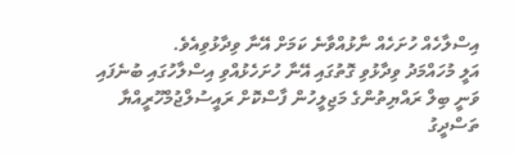އިސްލާހެއް ހުށަހެއް ނާޅުއްވާނެ ކަމަށް އޭނާ ވިދާޅުވިއެވެ.
އަލީ މުހައްމަދު ވިދާޅުވި ގޮތުގައި އޭނާ ހުށަހެޅުއްވި އިސްލާހުގައި ބުނެފައި ވަނީ ބިލް ރައްޔިތުންގެ މަޖިލީހުން ފާސްކޮށް ރައީސުލްޖުމްހޫރީއްޔާ ތަސްދީގު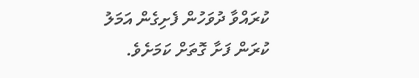ކުރައްވާ ދުވަހުން ފެށިގެން އަމަލު ކުރަން ފަށާ ގޮތަށް ކަމަށެވެ.